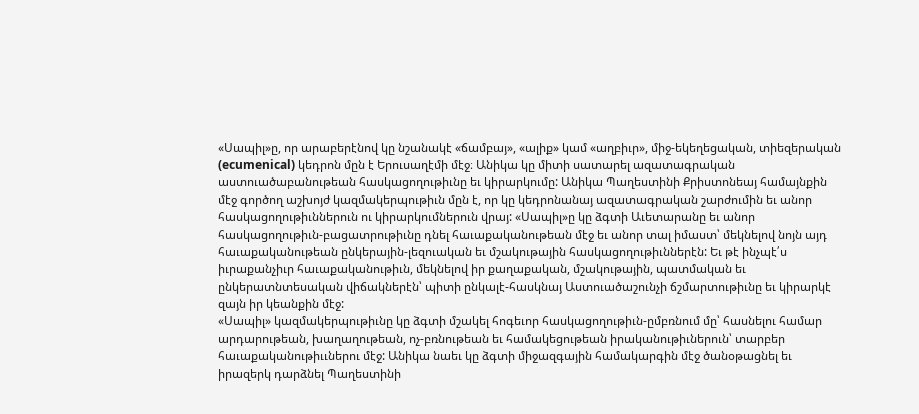«Սապիլ»ը, որ արաբերէնով կը նշանակէ «ճամբայ», «ալիք» կամ «աղբիւր», միջ-եկեղեցական, տիեզերական (ecumenical) կեդրոն մըն է Երուսաղէմի մէջ։ Անիկա կը միտի սատարել ազատագրական աստուածաբանութեան հասկացողութիւնը եւ կիրարկումը: Անիկա Պաղեստինի Քրիստոնեայ համայնքին մէջ գործող աշխոյժ կազմակերպութիւն մըն է, որ կը կեդրոնանայ ազատագրական շարժումին եւ անոր հասկացողութիւններուն ու կիրարկումներուն վրայ: «Սապիլ»ը կը ձգտի Աւետարանը եւ անոր հասկացողութիւն-բացատրութիւնը դնել հաւաքականութեան մէջ եւ անոր տալ իմաստ՝ մեկնելով նոյն այդ հաւաքականութեան ընկերային-լեզուական եւ մշակութային հասկացողութիւններէն: Եւ թէ ինչպէ՛ս իւրաքանչիւր հաւաքականութիւն, մեկնելով իր քաղաքական, մշակութային, պատմական եւ ընկերատնտեսական վիճակներէն՝ պիտի ընկալէ-հասկնայ Աստուածաշունչի ճշմարտութիւնը եւ կիրարկէ զայն իր կեանքին մէջ:
«Սապիլ» կազմակերպութիւնը կը ձգտի մշակել հոգեւոր հասկացողութիւն-ըմբռնում մը՝ հասնելու համար արդարութեան, խաղաղութեան, ոչ-բռնութեան եւ համակեցութեան իրականութիւներուն՝ տարբեր հաւաքականութիււներու մէջ: Անիկա նաեւ կը ձգտի միջազգային համակարգին մէջ ծանօթացնել եւ իրազերկ դարձնել Պաղեստինի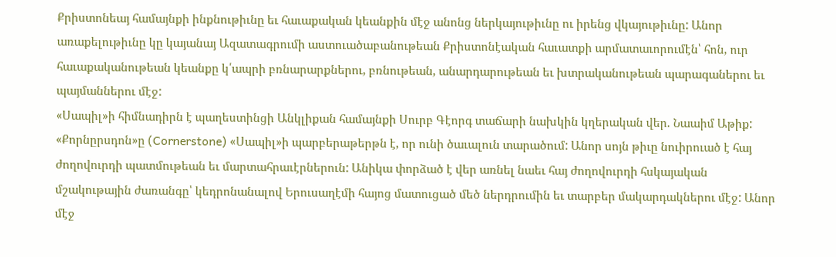Քրիստոնեայ համայնքի ինքնութիւնը եւ հաւաքական կեանքին մէջ անոնց ներկայութիւնը ու իրենց վկայութիւնը: Անոր առաքելութիւնը կը կայանայ Ազատագրումի աստուածաբանութեան Քրիստոնէական հաւատքի արմատաւորումէն՝ հոն, ուր հաւաքականութեան կեանքը կ՛ապրի բռնարարքներու, բռնութեան, անարդարութեան եւ խտրականութեան պարագաներու եւ պայմաններու մէջ:
«Սապիլ»ի հիմնադիրն է պաղեստինցի Անկլիքան համայնքի Սուրբ Գէորգ տաճարի նախկին կղերական վեր. Նաաիմ Աթիք:
«Քորնըրսդոն»ը (Cornerstone) «Սապիլ»ի պարբերաթերթն է, որ ունի ծաւալուն տարածում: Անոր սոյն թիւը նուիրուած է հայ ժողովուրդի պատմութեան եւ մարտահրաւէրներուն: Անիկա փորձած է վեր առնել նաեւ հայ ժողովուրդի հսկայական մշակութային ժառանգը՝ կեդրոնանալով Երուսաղէմի հայոց մատուցած մեծ ներդրումին եւ տարբեր մակարդակներու մէջ: Անոր մէջ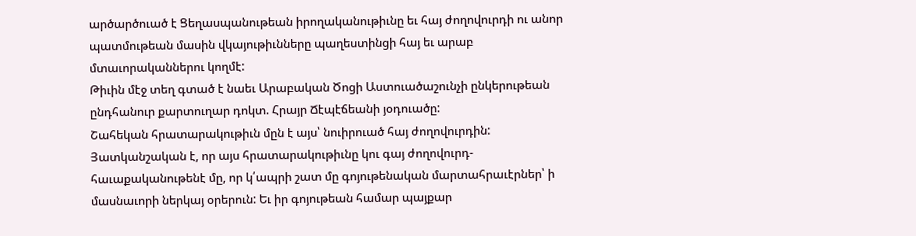արծարծուած է Ցեղասպանութեան իրողականութիւնը եւ հայ ժողովուրդի ու անոր պատմութեան մասին վկայութիւնները պաղեստինցի հայ եւ արաբ մտաւորականներու կողմէ:
Թիւին մէջ տեղ գտած է նաեւ Արաբական Ծոցի Աստուածաշունչի ընկերութեան ընդհանուր քարտուղար դոկտ. Հրայր Ճէպէճեանի յօդուածը:
Շահեկան հրատարակութիւն մըն է այս՝ նուիրուած հայ ժողովուրդին: Յատկանշական է, որ այս հրատարակութիւնը կու գայ ժողովուրդ-հաւաքականութենէ մը, որ կ՛ապրի շատ մը գոյութենական մարտահրաւէրներ՝ ի մասնաւորի ներկայ օրերուն: Եւ իր գոյութեան համար պայքար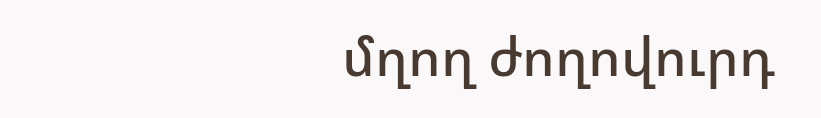մղող ժողովուրդ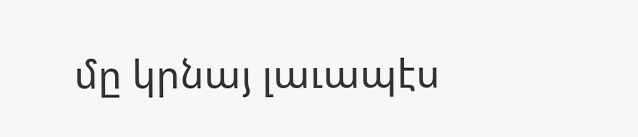մը կրնայ լաւապէս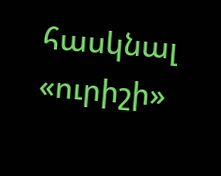հասկնալ «ուրիշի»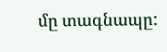մը տագնապը: